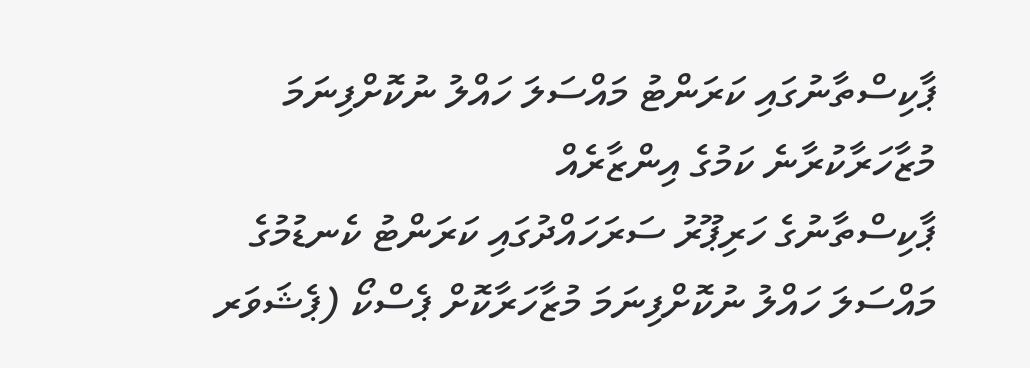ޕާކިސްތާނުގައި ކަރަންޓު މައްސަލަ ހައްލު ނުކޮށްފިނަމަ މުޒާހަރާކުރާނެ ކަމުގެ އިންޒާރެއް
ޕާކިސްތާނުގެ ހަރިޕޫރު ސަރަހައްދުގައި ކަރަންޓު ކެނޑުމުގެ މައްސަލަ ހައްލު ނުކޮށްފިނަމަ މުޒާހަރާކޮށް ޕެސްކޯ (ޕެޝަވަރ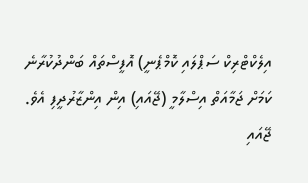އިލެކްޓްރިކް ސަޕްލައި ކޮމްޕެނީ) އޮފީސްތައް ބަންދުކުރާނެ ކަމަށް ޖަމާއަތް އިސްލާމީ (ޖޭއައި) އިން އިންޒާރުދީފި އެވެ.
ޖޭއައި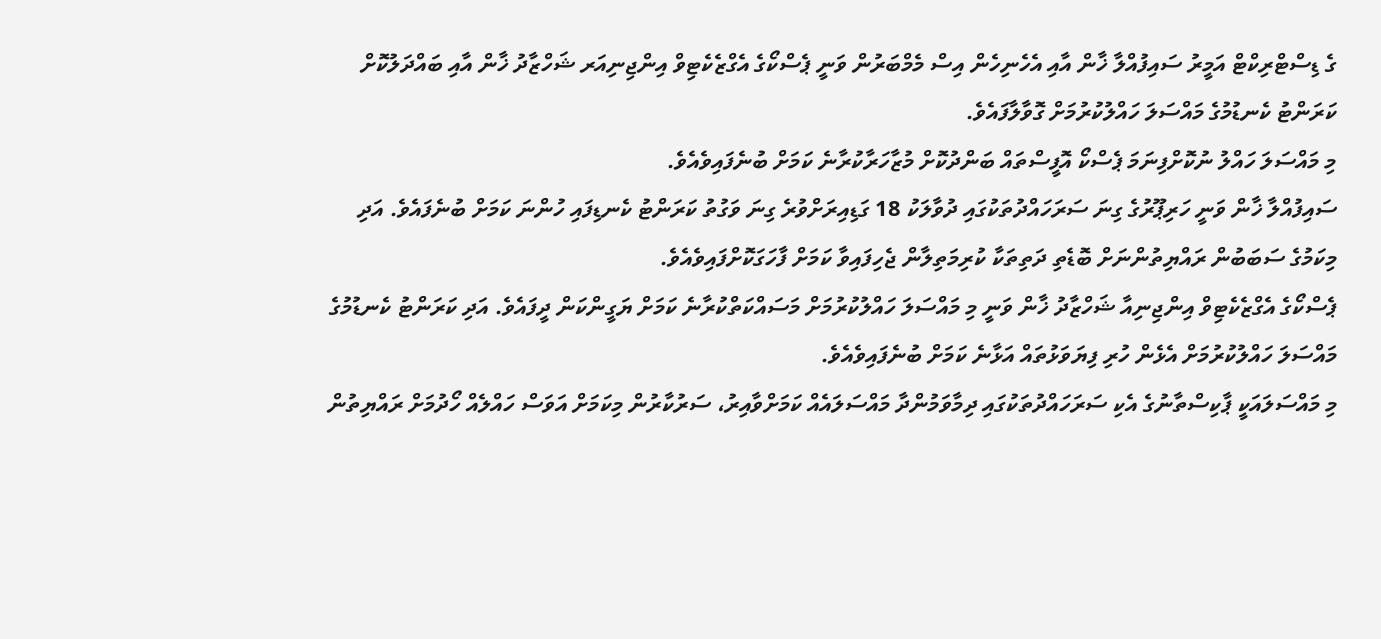ގެ ޑިސްޓްރިކްޓް އަމީރު ސައިފުއްލާ ޚާން އާއި އެހެނިހެން އިސް މެމްބަރުން ވަނީ ޕެސްކޯގެ އެގްޒެކެޓިވް އިންޖިނިއަރ ޝަހްޒާދު ޚާން އާއި ބައްދަލުކޮށް ކަރަންޓު ކެނޑުމުގެ މައްސަލަ ހައްލުކުރުމަށް ގޮވާލާފައެވެ.
މި މައްސަލަ ހައްލު ނުކޮށްފިނަމަ ޕެސްކޯ އޮފީސްތައް ބަންދުކޮށް މުޒާހަރާކުރާނެ ކަމަށް ބުނެފައިވެއެވެ.
ސައިފުއްލާ ޚާން ވަނީ ހަރިޕޫރުގެ ގިނަ ސަރަހައްދުތަކުގައި ދުވާލަކު 18 ގަޑިއިރަށްވުރެ ގިނަ ވަގުތު ކަރަންޓު ކެނޑިފައި ހުންނަ ކަމަށް ބުނެފައެވެ. އަދި މިކަމުގެ ސަބަބުން ރައްޔިތުންނަށް ބޮޑެތި ދަތިތަކާ ކުރިމަތިލާން ޖެހިފައިވާ ކަމަށް ފާހަގަކޮށްފައިވެއެވެ.
ޕެސްކޯގެ އެގްޒެކެޓިވް އިންޖިނިއާ ޝަހްޒާދު ޚާން ވަނީ މި މައްސަލަ ހައްލުކުރުމަށް މަސައްކަތްކުރާނެ ކަމަށް ޔަގީންކަން ދީފައެވެ. އަދި ކަރަންޓު ކެނޑުމުގެ މައްސަލަ ހައްލުކުރުމަށް އެޅެން ހުރި ފިޔަވަޅުތައް އަޅާނެ ކަމަށް ބުނެފައިވެއެވެ.
މި މައްސަލައަކީ ޕާކިސްތާނުގެ އެކި ސަރަހައްދުތަކުގައި ދިމާވަމުންދާ މައްސަލައެއް ކަމަށްވާއިރު، ސަރުކާރުން މިކަމަށް އަވަސް ހައްލެއް ހޯދުމަށް ރައްޔިތުން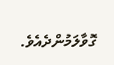ގޮވާލަމުންދެއެވެ.